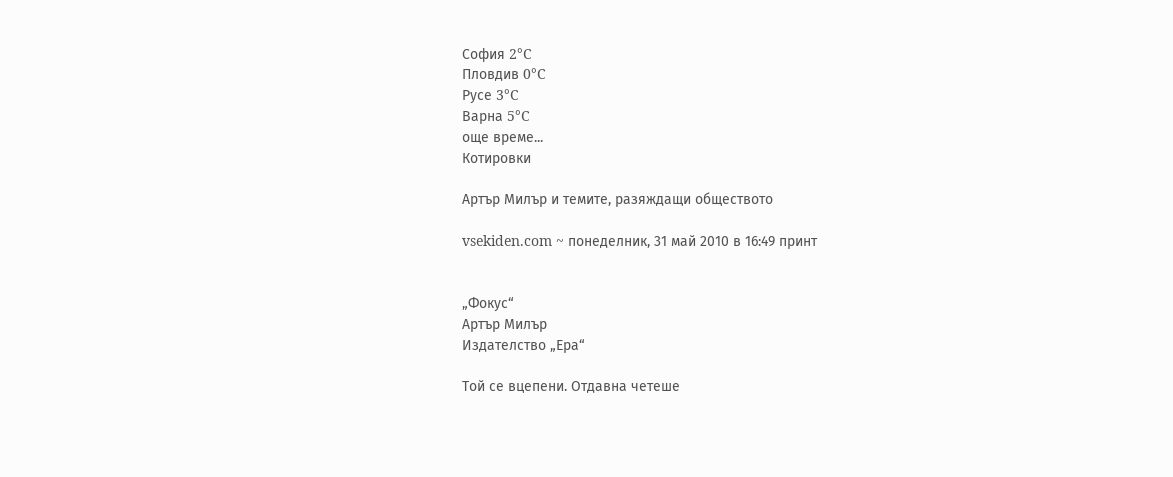София 2°C
Пловдив 0°C
Русе 3°C
Варна 5°C
още време...
Котировки

Артър Милър и темите, разяждащи обществото

vsekiden.com ~ понеделник, 31 май 2010 в 16:49 принт


„Фокус“
Артър Милър
Издателство „Ера“

Той се вцепени. Отдавна четеше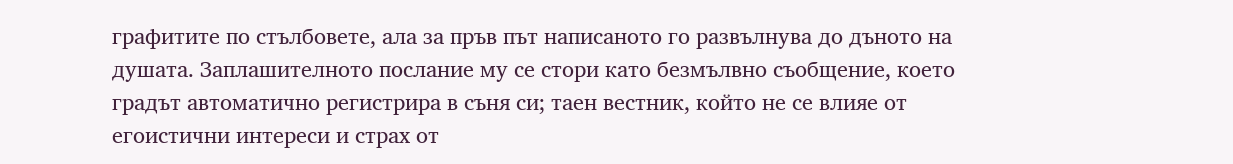графитите по стълбовете, ала за пръв път написаното го развълнува до дъното на душата. Заплашителното послание му се стори като безмълвно съобщение, което градът автоматично регистрира в съня си; таен вестник, който не се влияе от егоистични интереси и страх от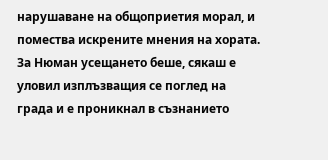нарушаване на общоприетия морал, и помества искрените мнения на хората. За Нюман усещането беше, сякаш е уловил изплъзващия се поглед на града и е проникнал в съзнанието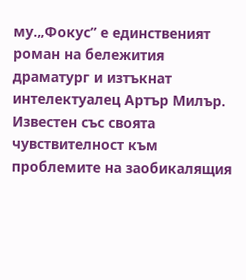му.„Фокус” е единственият роман на бележития драматург и изтъкнат интелектуалец Артър Милър. Известен със своята чувствителност към проблемите на заобикалящия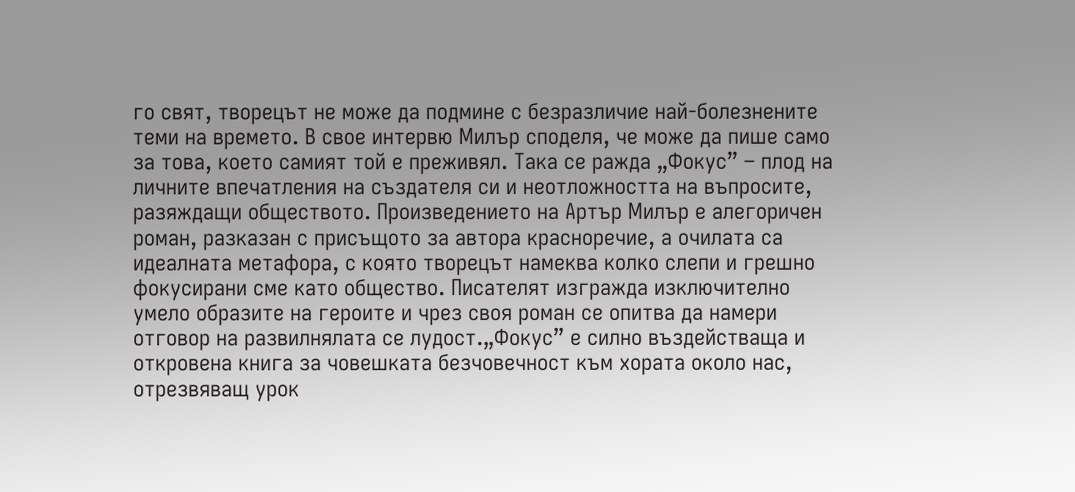го свят, творецът не може да подмине с безразличие най-болезнените теми на времето. В свое интервю Милър споделя, че може да пише само за това, което самият той е преживял. Така се ражда „Фокус” – плод на личните впечатления на създателя си и неотложността на въпросите, разяждащи обществото. Произведението на Артър Милър е алегоричен роман, разказан с присъщото за автора красноречие, а очилата са идеалната метафора, с която творецът намеква колко слепи и грешно фокусирани сме като общество. Писателят изгражда изключително умело образите на героите и чрез своя роман се опитва да намери отговор на развилнялата се лудост.„Фокус” е силно въздействаща и откровена книга за човешката безчовечност към хората около нас, отрезвяващ урок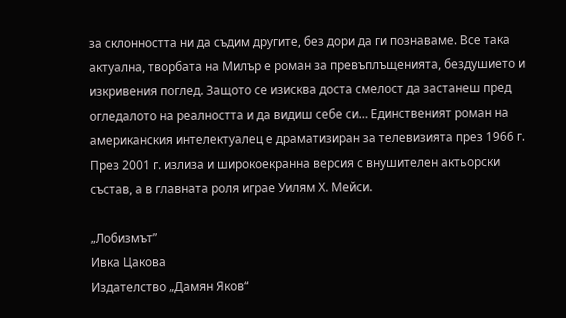за склонността ни да съдим другите, без дори да ги познаваме. Все така актуална, творбата на Милър е роман за превъплъщенията, бездушието и изкривения поглед. Защото се изисква доста смелост да застанеш пред огледалото на реалността и да видиш себе си… Единственият роман на американския интелектуалец е драматизиран за телевизията през 1966 г. През 2001 г. излиза и широкоекранна версия с внушителен актьорски състав, а в главната роля играе Уилям Х. Мейси.

„Лобизмът”
Ивка Цакова
Издателство „Дамян Яков“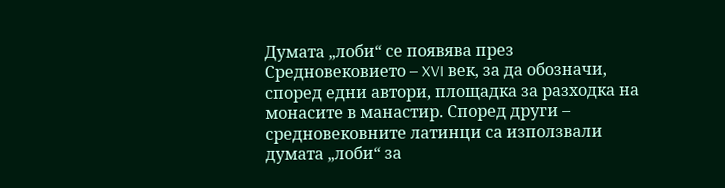Думата „лоби“ се появява през Средновековието – XVI век, за да обозначи, според едни автори, площадка за разходка на монасите в манастир. Според други – средновековните латинци са използвали думата „лоби“ за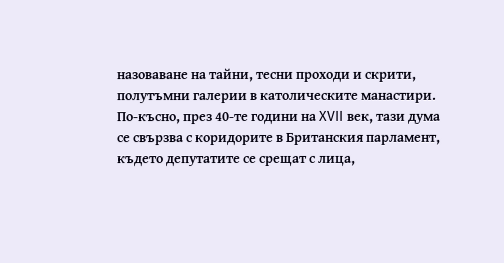назоваване на тайни, тесни проходи и скрити, полутъмни галерии в католическите манастири. По-късно, през 40-те години на XVII век, тази дума се свързва с коридорите в Британския парламент, където депутатите се срещат с лица,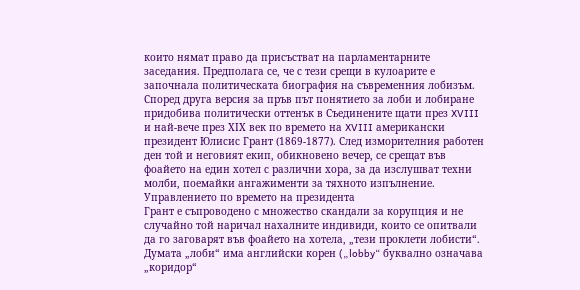които нямат право да присъстват на парламентарните заседания. Предполага се, че с тези срещи в кулоарите е започнала политическата биография на съвременния лобизъм. Според друга версия за пръв път понятието за лоби и лобиране
придобива политически оттенък в Съединените щати през XVIII и най-вече през ХIХ век по времето на XVIII американски президент Юлисис Грант (1869-1877). След изморителния работен ден той и неговият екип, обикновено вечер, се срещат във фоайето на един хотел с различни хора, за да изслушват техни молби, поемайки ангажименти за тяхното изпълнение. Управлението по времето на президента
Грант е съпроводено с множество скандали за корупция и не случайно той наричал нахалните индивиди, които се опитвали да го заговарят във фоайето на хотела, „тези проклети лобисти“. Думата „лоби“ има английски корен („lobby“ буквално означава
„коридор“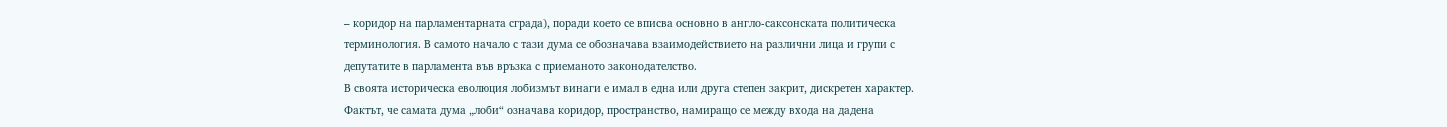– коридор на парламентарната сграда), поради което се вписва основно в англо-саксонската политическа терминология. В самото начало с тази дума се обозначава взаимодействието на различни лица и групи с депутатите в парламента във връзка с приеманото законодателство.
В своята историческа еволюция лобизмът винаги е имал в една или друга степен закрит, дискретен характер. Фактът, че самата дума „лоби“ означава коридор, пространство, намиращо се между входа на дадена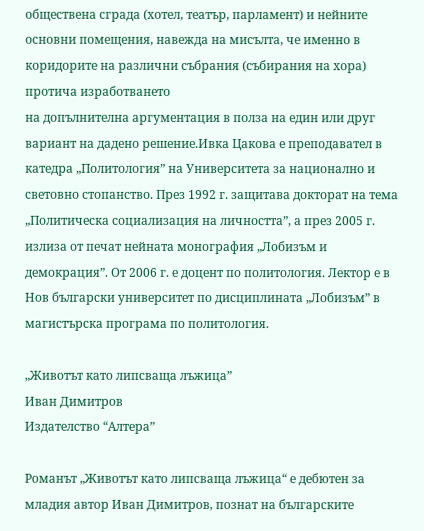обществена сграда (хотел, театър, парламент) и нейните основни помещения, навежда на мисълта, че именно в коридорите на различни събрания (събирания на хора) протича изработването
на допълнителна аргументация в полза на един или друг вариант на дадено решение.Ивка Цакова е преподавател в катедра „Политология” на Университета за национално и световно стопанство. През 1992 г. защитава докторат на тема „Политическа социализация на личността”, а през 2005 г. излиза от печат нейната монография „Лобизъм и демокрация”. От 2006 г. е доцент по политология. Лектор е в Нов български университет по дисциплината „Лобизъм” в магистърска програма по политология.

„Животът като липсваща лъжица”
Иван Димитров
Издателство “Алтера”

Романът „Животът като липсваща лъжица“ е дебютен за младия автор Иван Димитров, познат на българските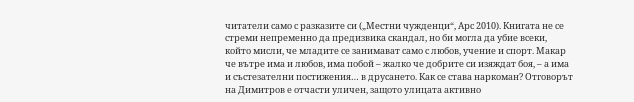читатели само с разказите си („Местни чужденци“, Арс 2010). Книгата не се стреми непременно да предизвика скандал, но би могла да убие всеки, който мисли, че младите се занимават само с любов, учение и спорт. Макар че вътре има и любов, има побой – жалко че добрите си изяждат боя, – а има и състезателни постижения… в друсането. Как се става наркоман? Отговорът на Димитров е отчасти уличен, защото улицата активно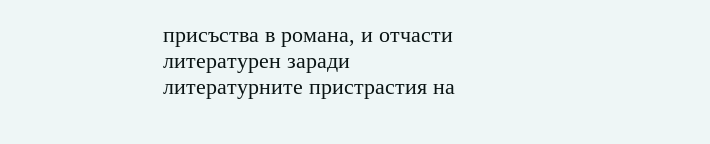присъства в романа, и отчасти литературен заради литературните пристрастия на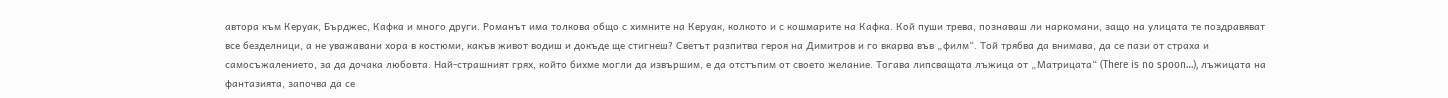автора към Керуак, Бърджес, Кафка и много други. Романът има толкова общо с химните на Керуак, колкото и с кошмарите на Кафка. Кой пуши трева, познаваш ли наркомани, защо на улицата те поздравяват все безделници, а не уважавани хора в костюми, какъв живот водиш и докъде ще стигнеш? Светът разпитва героя на Димитров и го вкарва във „филм“. Той трябва да внимава, да се пази от страха и самосъжалението, за да дочака любовта. Най-страшният грях, който бихме могли да извършим, е да отстъпим от своето желание. Тогава липсващата лъжица от „Матрицата“ (There is no spoon…), лъжицата на фантазията, започва да се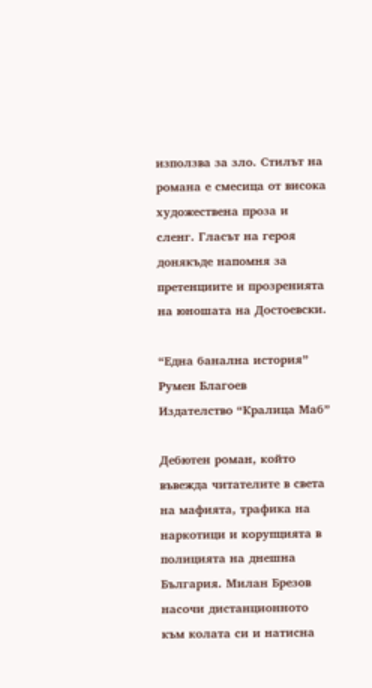използва за зло. Стилът на романа е смесица от висока художествена проза и сленг. Гласът на героя донякъде напомня за претенциите и прозренията на юношата на Достоевски.

“Една банална история”
Румен Благоев
Издателство “Кралица Маб”

Дебютен роман, който въвежда читателите в света на мафията, трафика на наркотици и корупцията в полицията на днешна България. Милан Брезов насочи дистанционното към колата си и натисна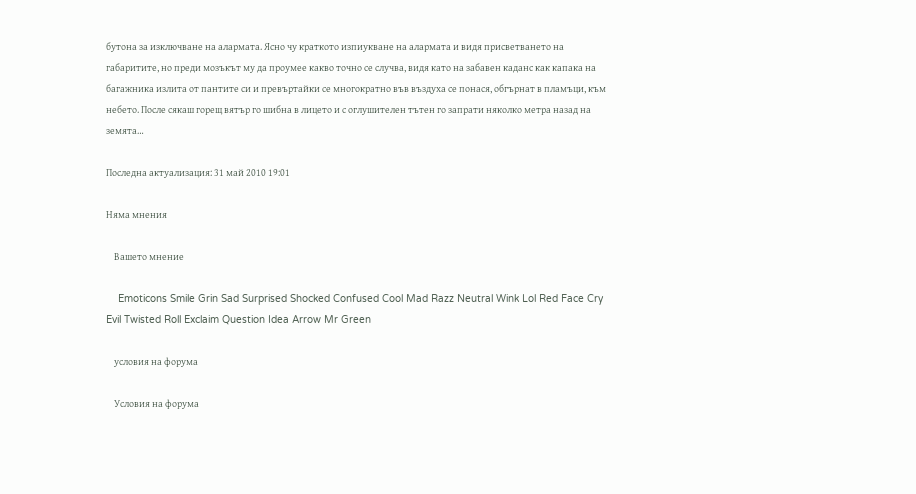бутона за изключване на алармата. Ясно чу краткото изпиукване на алармата и видя присветването на габаритите, но преди мозъкът му да проумее какво точно се случва, видя като на забавен каданс как капака на багажника излита от пантите си и превъртайки се многократно във въздуха се понася, обгърнат в пламъци, към небето. После сякаш горещ вятър го шибна в лицето и с оглушителен тътен го запрати няколко метра назад на земята…

Последна актуализация: 31 май 2010 19:01

Няма мнения

    Вашето мнение

    Emoticons Smile Grin Sad Surprised Shocked Confused Cool Mad Razz Neutral Wink Lol Red Face Cry Evil Twisted Roll Exclaim Question Idea Arrow Mr Green

    условия на форума

    Условия на форума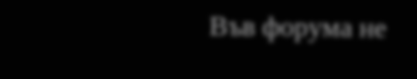Във форума не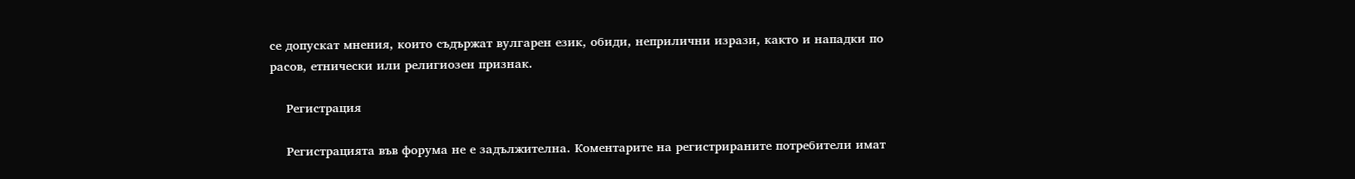се допускат мнения, които съдържат вулгарен език, обиди, неприлични изрази, както и нападки по расов, етнически или религиозен признак.

    Регистрация

    Регистрацията във форума не е задължителна. Коментарите на регистрираните потребители имат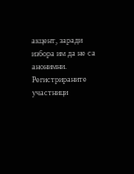акцент, заради избора им да не са анонимни. Регистрираните участници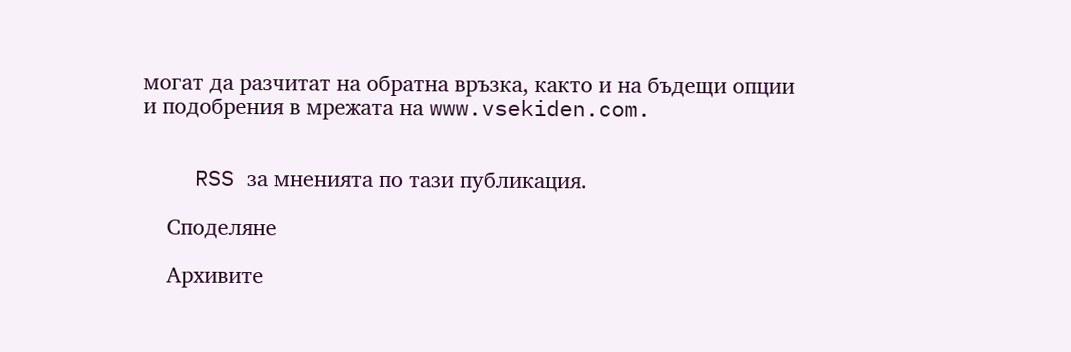могат да разчитат на обратна връзка, както и на бъдещи опции и подобрения в мрежата на www.vsekiden.com.


    RSS за мненията по тази публикация.

    Споделяне

    Архивите